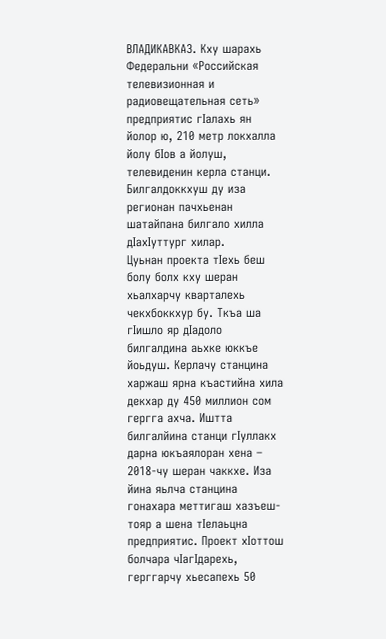ВЛАДИКАВКАЗ. Кху шарахь Федеральни «Российская телевизионная и радиовещательная сеть» предприятис гIалахь ян йолор ю, 210 метр локхалла йолу бIов а йолуш, телевиденин керла станци. Билгалдоккхуш ду иза регионан пачхьенан шатайпана билгало хилла дIахIуттург хилар.
Цуьнан проекта тIехь беш болу болх кху шеран хьалхарчу кварталехь чекхбоккхур бу. Ткъа ша гIишло яр дIадоло билгалдина аьхке юккъе йоьдуш. Керлачу станцина харжаш ярна къастийна хила декхар ду 450 миллион сом гергга ахча. Иштта билгалйина станци гIуллакх дарна юкъаялоран хена – 2018-чу шеран чаккхе. Иза йина яьлча станцина гонахара меттигаш хазъеш-тояр а шена тIелаьцна предприятис. Проект хIоттош болчара чIагIдарехь, герггарчу хьесапехь 50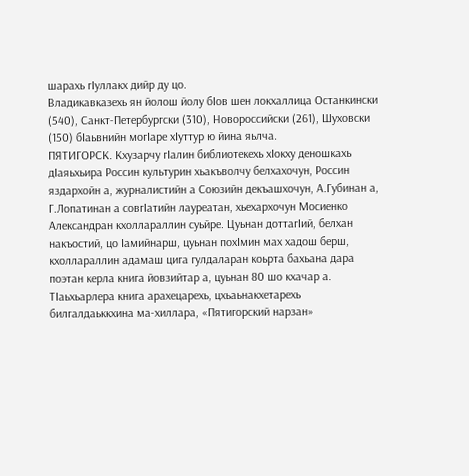шарахь гIуллакх дийр ду цо.
Владикавказехь ян йолош йолу бIов шен локхаллица Останкински (540), Санкт-Петербургски (310), Новороссийски (261), Шуховски (150) бIаьвнийн могIаре хIуттур ю йина яьлча.
ПЯТИГОРСК. Кхузарчу гIалин библиотекехь хIокху деношкахь дIаяьхьира Россин культурин хьакъволчу белхахочун, Россин яздархойн а, журналистийн а Союзийн декъашхочун, А.Губинан а, Г.Лопатинан а совгIатийн лауреатан, хьехархочун Мосиенко Александран кхоллараллин суьйре. Цуьнан доттагIий, белхан накъостий, цо Iамийнарш, цуьнан похIмин мах хадош берш, кхоллараллин адамаш цига гулдаларан коьрта бахьана дара поэтан керла книга йовзийтар а, цуьнан 80 шо кхачар а.
ТIаьхьарлера книга арахецарехь, цхьаьнакхетарехь билгалдаьккхина ма-хиллара, «Пятигорский нарзан»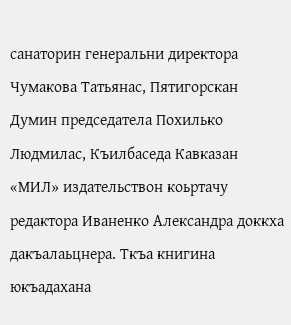санаторин генеральни директора Чумакова Татьянас, Пятигорскан Думин председатела Похилько Людмилас, Къилбаседа Кавказан «МИЛ» издательствон коьртачу редактора Иваненко Александра доккха дакъалаьцнера. Ткъа книгина юкъадахана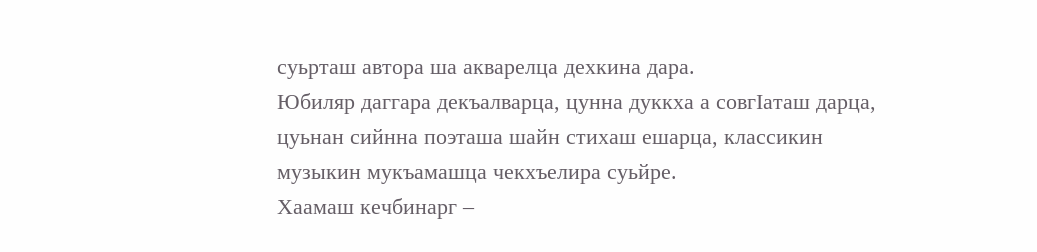суьрташ автора ша акварелца дехкина дара.
Юбиляр даггара декъалварца, цунна дуккха а совгIаташ дарца, цуьнан сийнна поэташа шайн стихаш ешарца, классикин музыкин мукъамашца чекхъелира суьйре.
Хаамаш кечбинарг –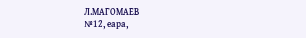Л.МАГОМАЕВ
№12, еара,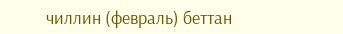чиллин (февраль) беттан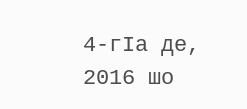4-гIа де, 2016 шо